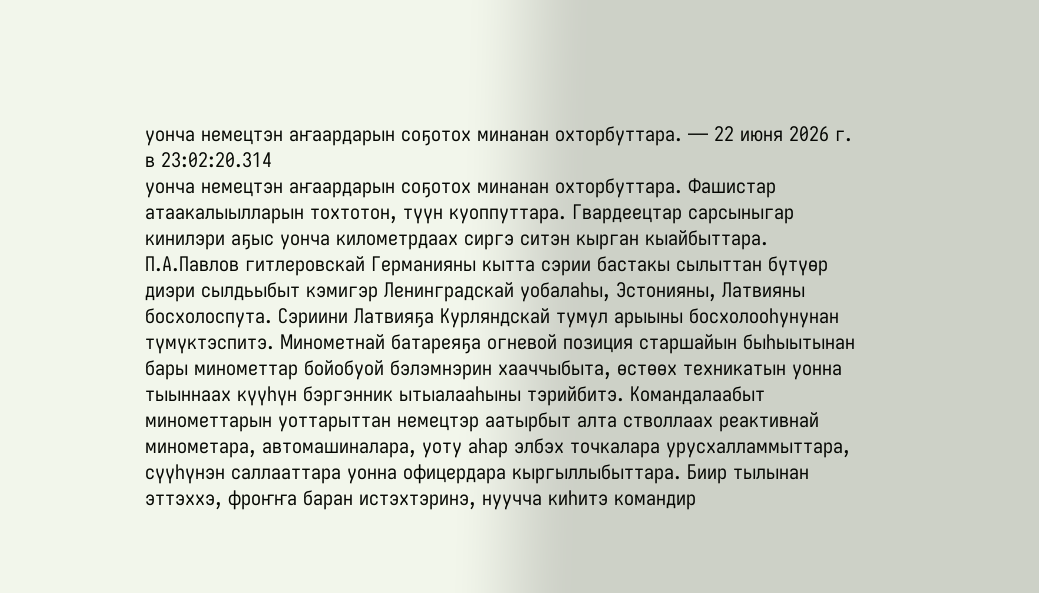уонча немецтэн аҥаардарын соҕотох минанан охторбуттара. — 22 июня 2026 г. в 23:02:20.314
уонча немецтэн аҥаардарын соҕотох минанан охторбуттара. Фашистар атаакалыылларын тохтотон, түүн куоппуттара. Гвардеецтар сарсыныгар кинилэри аҕыс уонча километрдаах сиргэ ситэн кырган кыайбыттара. П.А.Павлов гитлеровскай Германияны кытта сэрии бастакы сылыттан бүтүөр диэри сылдьыбыт кэмигэр Ленинградскай уобалаһы, Эстонияны, Латвияны босхолоспута. Сэриини Латвияҕа Курляндскай тумул арыыны босхолооһунунан түмүктэспитэ. Минометнай батареяҕа огневой позиция старшайын быһыытынан бары минометтар бойобуой бэлэмнэрин хааччыбыта, өстөөх техникатын уонна тыыннаах күүһүн бэргэнник ытыалааһыны тэрийбитэ. Командалаабыт минометтарын уоттарыттан немецтэр аатырбыт алта стволлаах реактивнай минометара, автомашиналара, уоту аһар элбэх точкалара урусхалламмыттара, сүүһүнэн саллааттара уонна офицердара кыргыллыбыттара. Биир тылынан эттэххэ, фроҥҥа баран истэхтэринэ, нуучча киһитэ командир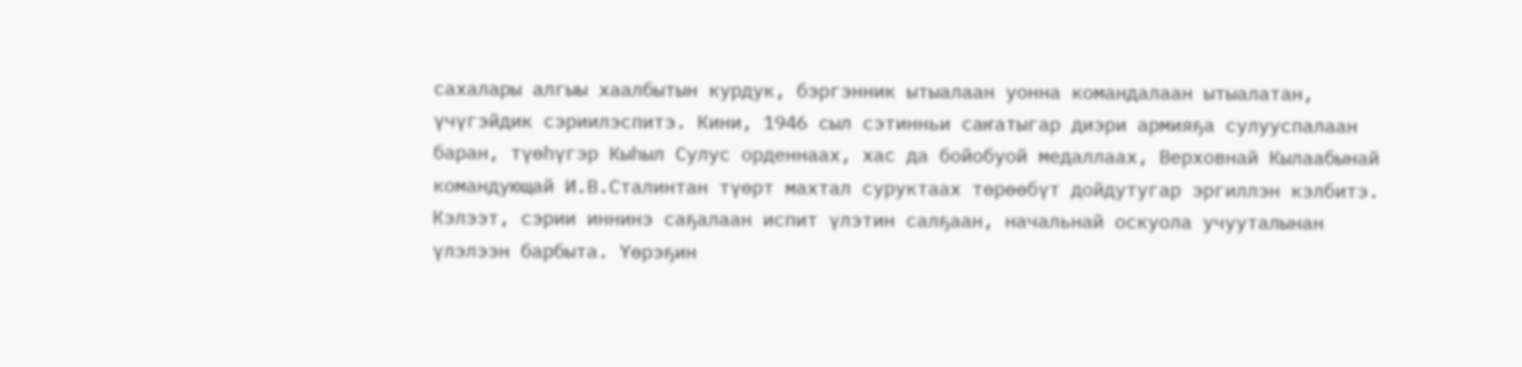сахалары алгыы хаалбытын курдук, бэргэнник ытыалаан уонна командалаан ытыалатан, үчүгэйдик сэриилэспитэ. Кини, 1946 сыл сэтинньи саҥатыгар диэри армияҕа сулууспалаан баран, түөһүгэр Кыһыл Сулус орденнаах, хас да бойобуой медаллаах, Верховнай Кылаабынай командующай И.В.Сталинтан түөрт махтал суруктаах төрөөбүт дойдутугар эргиллэн кэлбитэ. Кэлээт, сэрии иннинэ саҕалаан испит үлэтин салҕаан, начальнай оскуола учууталынан үлэлээн барбыта. Үөрэҕин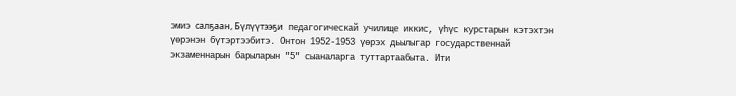эмиэ салҕаан, Бүлүүтээҕи педагогическай училище иккис, үһүс курстарын кэтэхтэн үөрэнэн бүтэртээбитэ. Онтон 1952-1953 үөрэх дьылыгар государственнай экзаменнарын барыларын "5" сыаналарга туттартаабыта. Ити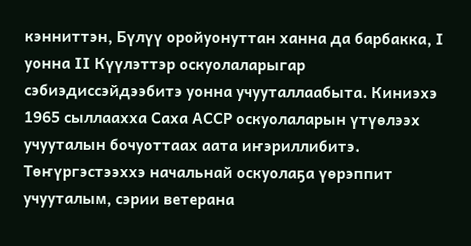кэнниттэн, Бүлүү оройуонуттан ханна да барбакка, І уонна ІІ Күүлэттэр оскуолаларыгар сэбиэдиссэйдээбитэ уонна учууталлаабыта. Киниэхэ 1965 сыллаахха Саха АССР оскуолаларын үтүөлээх учууталын бочуоттаах аата иҥэриллибитэ. Төҥүргэстээххэ начальнай оскуолаҕа үөрэппит учууталым, сэрии ветерана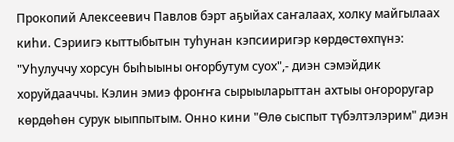Прокопий Алексеевич Павлов бэрт аҕыйах саҥалаах, холку майгылаах киһи. Сэриигэ кыттыбытын туһунан кэпсииригэр көрдөстөхпүнэ: "Уһулуччу хорсун быһыыны оҥорбутум суох",- диэн сэмэйдик хоруйдааччы. Кэлин эмиэ фроҥҥа сырыыларыттан ахтыы оҥороругар көрдөһөн сурук ыыппытым. Онно кини "Өлө сыспыт түбэлтэлэрим" диэн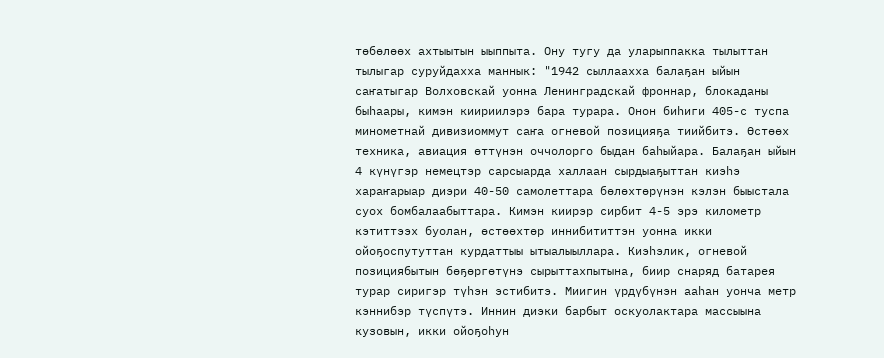төбөлөөх ахтыытын ыыппыта. Ону тугу да уларыппакка тылыттан тылыгар суруйдахха маннык: "1942 сыллаахха балаҕан ыйын саҥатыгар Волховскай уонна Ленинградскай фроннар, блокаданы быһаары, кимэн киириилэрэ бара турара. Онон биһиги 405-с туспа минометнай дивизиоммут саҥа огневой позицияҕа тиийбитэ. Өстөөх техника, авиация өттүнэн оччолорго быдан баһыйара. Балаҕан ыйын 4 күнүгэр немецтэр сарсыарда халлаан сырдыаҕыттан киэһэ хараҥарыар диэри 40-50 самолеттара бөлөхтөрүнэн кэлэн быыстала суох бомбалаабыттара. Кимэн киирэр сирбит 4-5 эрэ километр кэтиттээх буолан, өстөөхтөр иннибититтэн уонна икки ойоҕоспутуттан курдаттыы ытыалыыллара. Киэһэлик, огневой позициябытын бөҕөргөтүнэ сырыттахпытына, биир снаряд батарея турар сиригэр түһэн эстибитэ. Миигин үрдүбүнэн ааһан уонча метр кэннибэр түспүтэ. Иннин диэки барбыт оскуолактара массыына кузовын, икки ойоҕоһун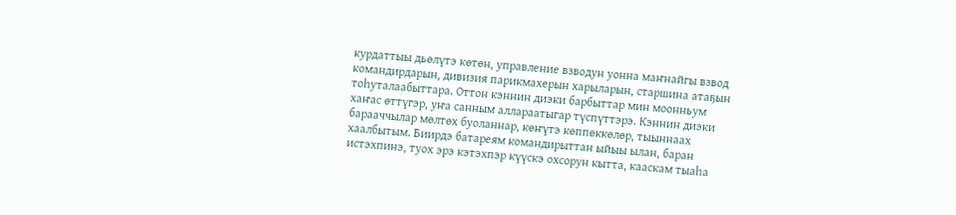курдаттыы дьөлүтэ көтөн, управление взводун уонна маҥнайгы взвод командирдарын, дивизия парикмахерын харыларын, старшина атаҕын тоһуталаабыттара. Оттон кэннин диэки барбыттар мин моонньум хаҥас өттүгэр, уҥа санным аллараатыгар түспүттэрэ. Кэннин диэки барааччылар мөлтөх буоланнар, көҥүтэ көппөккөлөр, тыыннаах хаалбытым. Биирдэ батареям командирыттан ыйыы ылан, баран истэхпинэ, туох эрэ кэтэхпэр күүскэ охсорун кытта, кааскам тыаһа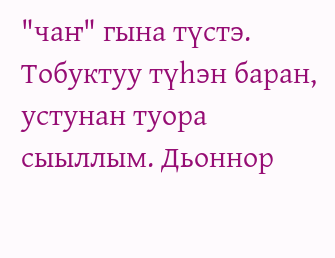"чаҥ" гына түстэ. Тобуктуу түһэн баран, устунан туора сыыллым. Дьоннор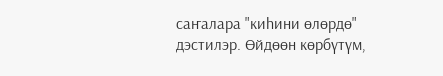саҥалара "киһини өлөрдө" дэстилэр. Өйдөөн көрбүтүм,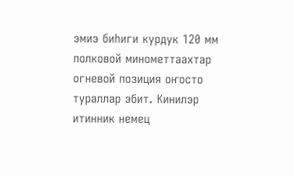эмиэ биһиги курдук 120 мм полковой минометтаахтар огневой позиция оҥосто тураллар эбит. Кинилэр итинник немец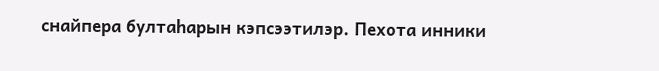снайпера бултаһарын кэпсээтилэр. Пехота инники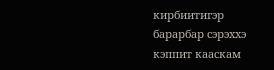кирбиитигэр барарбар сэрэххэ кэппит кааскам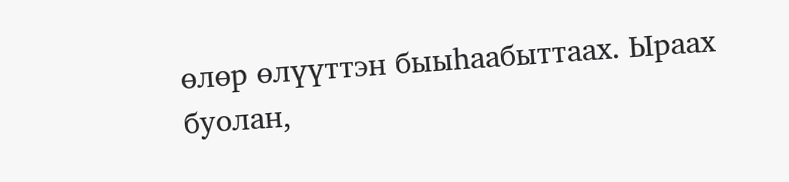өлөр өлүүттэн быыһаабыттаах. Ыраах буолан,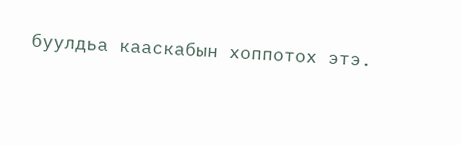буулдьа кааскабын хоппотох этэ.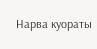Нарва куораты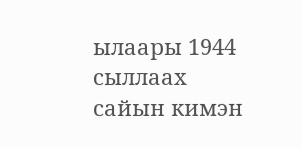ылаары 1944 сыллаах сайын кимэн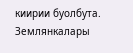киирии буолбута. Землянкалары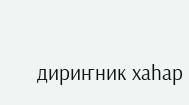дириҥник хаһар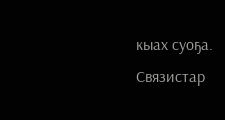кыах суоҕа. Связистар